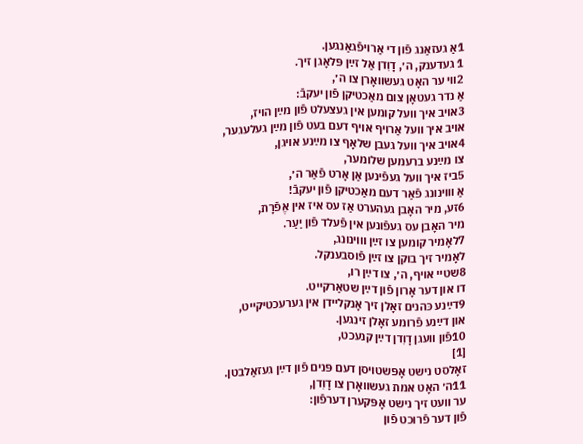1אַ געזאַנג פֿון די אַרױפֿגאַנגען.
1 געדענק, ה׳, דָוִדן אַל זײַן פּלאָגן זיך.
2װי ער האָט געשװאָרן צו ה׳,
אַ נדר געטאָן צום מאַכטיקן פֿון יעקבֿ:
3אױב איך װעל קומען אין געצעלט פֿון מײַן הױז,
אױב איך װעל אַרױף אױף דעם בעט פֿון מײַן געלעגער,
4אױב איך װעל געבן שלאָף צו מײַנע אױגן,
צו מײַנע ברעמען שלומער,
5ביז איך װעל געפֿינען אַן אָרט פֿאַר ה׳,
אַ װױנונג פֿאַר דעם מאַכטיקן פֿון יעקבֿ!
6זע, מיר האָבן געהערט אַז עס איז אין אֶפֿרָת,
מיר האָבן עס געפֿונען אין פֿעלד פֿון יַעַר.
7לאָמיר קומען צו זײַן װױנונג,
לאָמיר זיך בוקן צו זײַן פֿוסבענקל.
8שטײ אױף, ה׳, צו דײַן רו,
דו און דער אָרון פֿון דײַן שטאַרקײט.
9דײַנע כּהנים זאָלן זיך אָנקלײדן אין גערעכטיקײט,
און דײַנע פֿרומע זאָלן זינגען.
10פֿון װעגן דָוִדן דײַן קנעכט,
[1]
זאָלסט נישט אָפּשטױסן דעם פּנים פֿון דײַן געזאַלבטן.
11ה׳ האָט אמת געשװאָרן צו דָוִדן,
ער װעט זיך נישט אָפּקערן דערפֿון:
פֿון דער פֿרוכט פֿון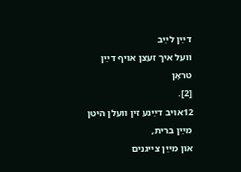דײַן לײַב
װעל איך זעצן אױף דײַן טראָן
[2].
12אױב דײַנע זין װעלן היטן מײַן ברית,
און מײַן צײגנים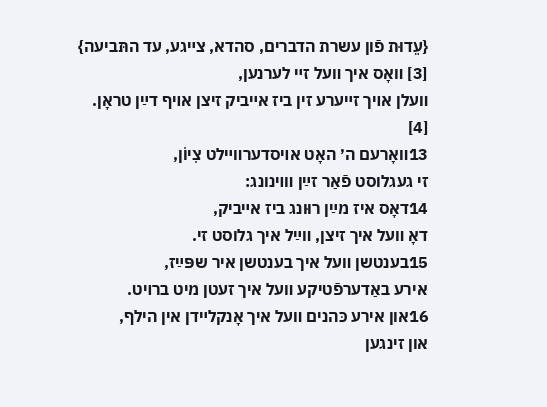{עֵדוּת פֿון עשרת הדברים, סהדא, צײגע, עד התּביעה}
[3] װאָס איך װעל זײ לערנען,
װעלן אױך זײערע זין ביז אײביק זיצן אױף דײַן טראָן.
[4]
13װאָרעם ה׳ האָט אױסדערװײלט צִיוֹן,
זי געגלוסט פֿאַר זײַן װױנונג:
14דאָס איז מײַן רוּונג ביז אײביק,
דאָ װעל איך זיצן, װײַל איך גלוסט זי.
15בענטשן װעל איך בענטשן איר שפּײַז,
אירע באַדערפֿטיקע װעל איך זעטן מיט ברױט.
16און אירע כּהנים װעל איך אָנקלײדן אין הילף,
און זינגען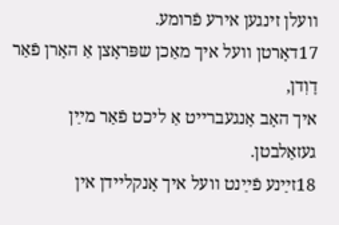װעלן זינגען אירע פֿרומע.
17דאָרטן װעל איך מאַכן שפּראָצן אַ האָרן פֿאַר דָוִדן,
איך האָב אָנגעברײט אַ ליכט פֿאַר מײַן געזאַלבטן.
18זײַנע פֿײַנט װעל איך אָנקלײדן אין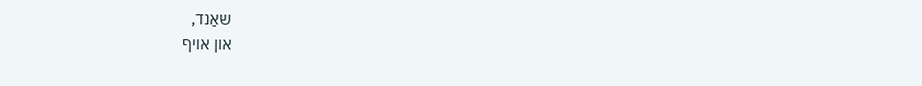שאַנד,
און אױף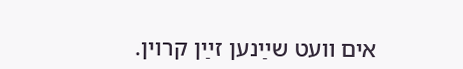אים װעט שײַנען זײַן קרױן.